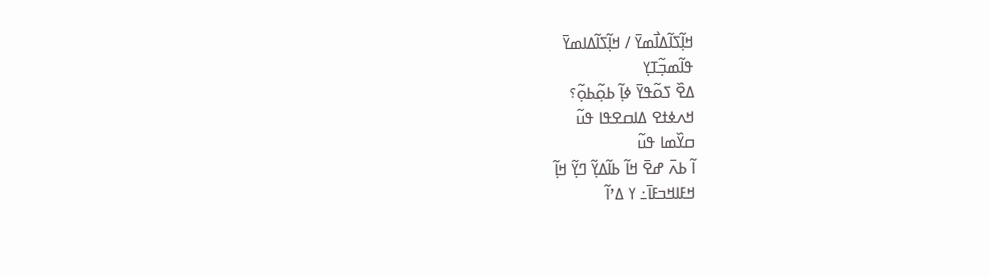ߞߊ߲߬ߖߊ߬ߡߊ߯ߘߌ߫ / ߞߊ߲߬ߖߊ߬ߡߊߘߌ߫
ߟߊ߬ߘߏ߲߬ߠߌ߲
ߡߐ߰ ߖߋ߬ߟߌ߫ ߦߊ߲߬ ߕߋ߲߬ߕߋ߲߬؟
ߞߍߦߙߐ ߡߊߛߐߟߊ ߟߎ߬
ߛߌ߰ߘߊ ߟߎ߬
ߊ߬ ߕߍ߫ ߝߐ߫ ߞߊ߬ ߕߊ߬ߡߌ߲߬ ߣߌ߲߬ ߞߊ߲߬
ߞߓߊߞߏߓߊ߫߸ ߌ ߡߴߊ߬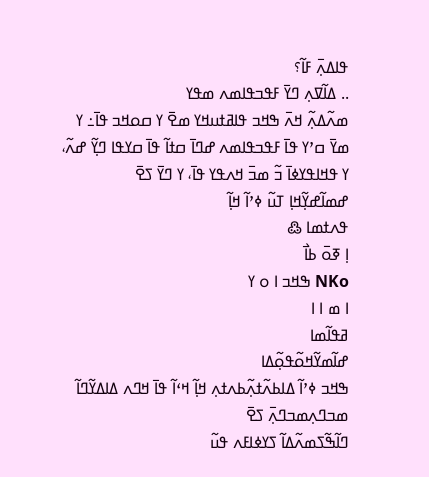ߟߊߡߍ߲߫ ߓߊ߬؟
.. ߡߊ߬ߜߍ߲ ߣߌ߫ ߓߟߏߟߊߘߍ ߘߟߌ
ߘߍ߬ߡߍ߲߬ ߞߍ߫ ߒߞߏ ߟߊߥߙߎߞߌ ߘߐ߫ ߌ ߛߋߞߏ ߟߊ߫߸ ߌ ߘߌ߫ ߛߴߌ ߟߊ߫ ߓߟߏߟߊߘߍ ߝߣߊ߫ ߛߙߊ߬ ߟߊ߫ ߛߌߟߊ ߣߌ߲߬ ߝߍ߬، ߌ ߟߞߊߟߌߦߊ߫ ߏ߬ ߘߏ߫ ߞߍߟߌ ߟߊ߫، ߌ ߣߌ߫ ߖߐ߫
ߝߘߊ߬ߝߌ߲߬ߞߊ߲ ߠߎ߬ ߦߴߊ߬ ߞߊ߲߬
ߟߍߙߘߊ ߷
ߊ߲ ߧߋ߫ ߕߊ߯
NKo ߒߞߏ ߊ ߋ ߌ
ߊ ߘ ߊ ߊ
ߥߟߊ߬ߘߊ
ߝߊ߬ߘߌ߬ߞߋ߬ߟߋ߲߬ߡߊ
ߒߞߏ ߦߴߊ߬ ߡߊߕߍ߬ߙߍ߲߬ߕߍߙߍ߲ ߞߊ߲߬ ߞߵߊ߬ ߟߊ߫ ߞߣߍ ߡߊߡߌ߬ߣߊ߬ ߘߏߣߍ߲ߘߏߣߍ߲߫ ߖߐ߫
ߣߊ߬ߒ߬ߖߘߍ߬ߡߊ߬ ߖߌߦߊߓߍ ߟߎ߬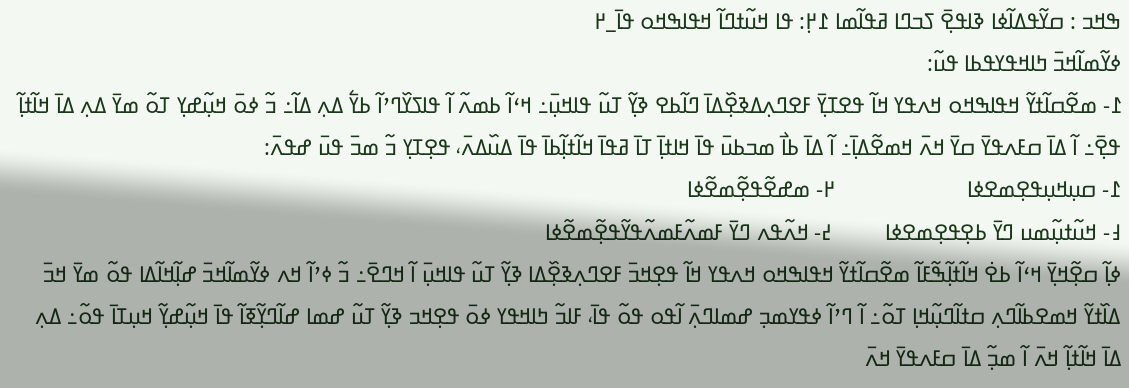ߒߞߏ : ߛߌ߬ߟߡߊ߬ߦߊ ߢߊߟߐ߲߫ ߖߏߣߊ ߥߟߊ߬ߘߊ ߁߂߲: ߟߊ ߞߎ߬ߙߣߊ߬ ߞߟߊߒߞߋ ߟߊ߫_߂
ߦߌ߬ߘߊ߬ߞߏ߫ ߤߊߞߟߌߟߕߊ ߟߎ߬:
߁- ߘߐ߬ߛߊ߬ߙߌ߬ ߞߟߊߒߞߋ ߞߍߟߌ ߞߊ߬ ߟߐߠߌ߲߫ ߓߐߣߍ߲ߡߢߐ߲߰ߡߊ߫ ߣߊ߬ߕߐ ߢߌ߲߬ ߠߎ߬ ߟߊߞߎ߲߫߸ ߞߵߊ߬ ߕߘߍ߬ ߊ߬ ߟߊߖߌ߰ߣߴߊ߬ ߕߌ߱ ߡߍ߲ ߡߊ߬߸ ߏ߬ ߦߋ߫ ߞߎ߲߬ߝߌ߲ ߠߋ߬ ߘߌ߫ ߡߍ߲ ߡߊ߫ ߞߊ߬ߙߊ߲߬ ߟߐ߲߫߸ ߊ߬ ߡߊ߫ ߛߓߍߟߌ߫ ߛߌ߫ ߞߍ߫ ߞߘߐ߬ߡߊ߲߫߸ ߊ߬ ߡߊ߫ ߕߊ߯ ߘߏߕߎ߫ ߟߊ߫ ߞߊߙߊ߲߫ ߠߊ߫ ߥߟߊ߫ ߞߊ߬ߙߊ߲߬ߕߊ߫ ߟߊ߫ ߡߎ߰ߡߍ߫، ߟߐ߲ߠߌ߲ ߏ߬ ߘߏ߫ ߟߎ߫ ߝߟߍ߫:
߁- ߛߎ߲ߞߎ߲ߟߐ߲ߘߐߦߊ                       ߂- ߘߝߐ߬ߟߐ߲߬ߘߐ߬ߦߊ
߃- ߞߎ߬ߙߎ߲߬ߘߎ ߣߌ߫ ߕߐ߲ߟߐ߲ߘߐߦߊ         ߄- ߞߍ߬ߟߍ ߣߌ߫ ߓߘߍ߬ߓߘߍ߬ߟߌ߬ߟߐ߲߬ߘߐ߬ߦߊ
ߦߊ߲߬ ߛߐ߲߬ߞߌ߲߫ ߞߵߊ߬ ߕߐ߭ ߞߊ߬ߙߊ߲߬ߒ߬ߓߊ߬ ߘߐ߬ߛߊ߬ߙߌ߬ ߞߟߊߒߞߋ ߞߍߟߌ ߞߊ߬ ߟߐ߲ߞߏ߫ ߓߐߣߍ߲ߢߐ߲߰ߡߊ ߢߌ߲߬ ߠߎ߬ ߟߊߞߎ߲߫ ߊ߬ ߞߣߐ߫߸ ߏ߬ ߦߴߊ߬ ߞߍ ߦߌ߬ߘߊ߬ߞߏ߫ ߝߊ߲߬ߞߊ߬ߡߊ ߟߋ߬ ߘߌ߫ ߞߏ߫ ߡߊ߰ߙߌ߬ ߞߘߐߕߊ߬ߣߍ߲ ߛߙߊ߬ߣߎ߲߬ߞߊ߲ ߠߋ߬߸ ߊ߬ ߣߴߊ߬ ߦߟߌߘߏ߲ ߝߘߊߣߍ߲߫ ߊ߬ߟߋ ߟߋ߬ ߟߊ߫، ߓߊߏ߬ ߤߊߞߟߌ ߦߋ߫ ߟߐ߲ߞߏ ߢߌ߲߬ ߠߎ߬ ߝߘߊ ߝߊ߬ߣߌ߲߬ߧߊ߬ ߟߊ߫ ߞߎ߲߬ߝߌ߲߬ ߞߎ߲ߠߊ߫ ߟߋ߬߸ ߡߍ߲ ߡߊ߫ ߞߊ߬ߙߊ߲߬ ߞߍ߫ ߊ߬ ߘߏ߲߬ ߡߊ߫ ߛߓߍߟߌ߫ ߞߍ߫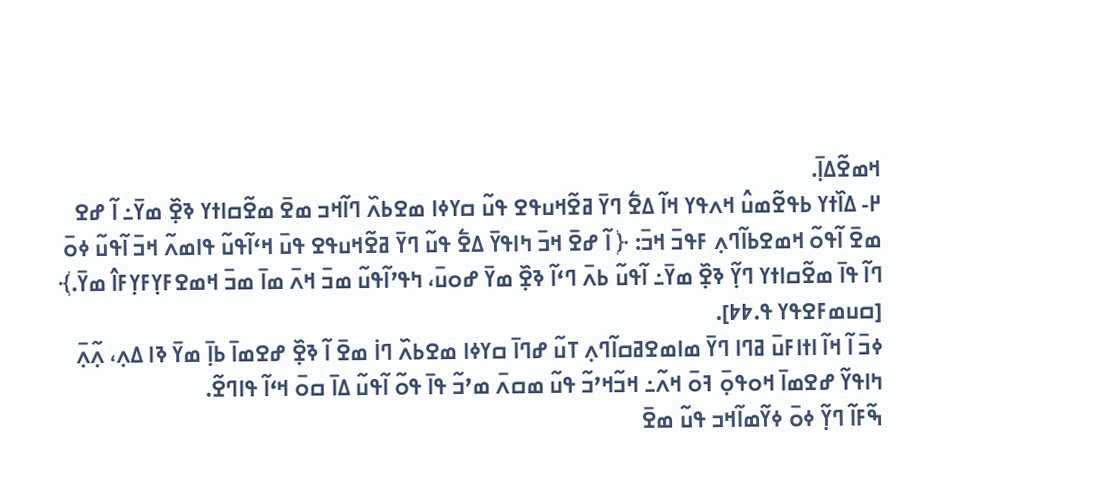ߞߘߐ߬ߡߊ߲߫.
߂- ߡߊ߰ߙߌ ߕߟߐ߬ߘߎ߮ ߞߍߟߌ ߞߊ߬ ߡߐ߱ ߣߌ߫ ߥߐ߬ߞߎߟߐ ߟߎ߬ ߛߌߦߊ ߘߐߕߍ߰ ߣߊ߬ߞߏ ߘߐ߫ ߘߐ߬ߛߊߙߌ ߢߐ߲߰ ߘߌ߫߸ ߊ߬ ߝߐ ߘߐ߫ ߊ߬ߟߋ߬ ߞߘߐߕߊ߬ߣߍ߲ ߓߟߏ߫ ߞߏ߫: ﴿ ߊ߬ ߝߐ߫ ߞߏ߫ ߤߊߟߌ߫ ߡߐ߱ ߟߎ߬ ߣߌ߫ ߥߐ߬ߞߎߟߐ ߟߎ߫ ߞߵߊ߬ߟߎ߬ ߟߊߘߍ߬ ߞߏ߫ ߊ߬ߟߎ߬ ߦߋ߫ ߣߊ߬ ߟߊ߫ ߘߐ߬ߛߊߙߌ ߣߌ߲߬ ߢߐ߲߰ ߘߌ߫߸ ߊ߬ߟߎ߬ ߕߍ߫ ߣߵߊ߬ ߢߐ߲߰ ߘߌ߫ ߝߋߎ߫، ߤߟߴߊ߬ߟߎ߬ ߘߏ߫ ߞߍ߫ ߘߊ߫ ߘߏ߫ ߞߘߐߓߌ߲ߓߌ߲ߓߊ߮ ߘߌ߫.﴾ [ߛߎߘߓߐߟߌ ߟ.߈߈].
ߦߏ߫ ߊ߬ ߞߊ߬ ߊߙߊߓߎ߫ ߥߣߊ ߣߌ߫ ߘߊߘߐߥߛߊ߬ߣߍ߲ ߠߎ߬ ߝߣߊ߫ ߛߌߦߊ ߘߐߕߍ߰ ߣߊ߭ ߘߐ߫ ߊ߬ ߢߐ߲߰ ߝߐߘߊ߫ ߕߊ߲߫ ߘߌ߫ ߢߊ ߡߍ߲، ߍ߲߬ߍ߲߫ ߤߊߟߌ߬ ߝߐߘߊ߫ ߞߋߟߋ߲߫ ߔߋ߫ ߞߍ߬߸ ߞߏ߬ߞߴߏ߬ ߟߎ߬ ߘߛߍ߫ ߘߴߏ߬ ߟߊ߫ ߟߋ߬ ߊ߬ߟߎ߬ ߡߊ߫ ߛߋ߫ ߞߵߊ߬ ߟߊߣߐ߬.
ߒ߬ߓߊ߬ ߣߌ߲߬ ߦߋ߫ ߦߌ߬ߘߊ߬ߞߏ ߟߎ߬ ߘߐ߫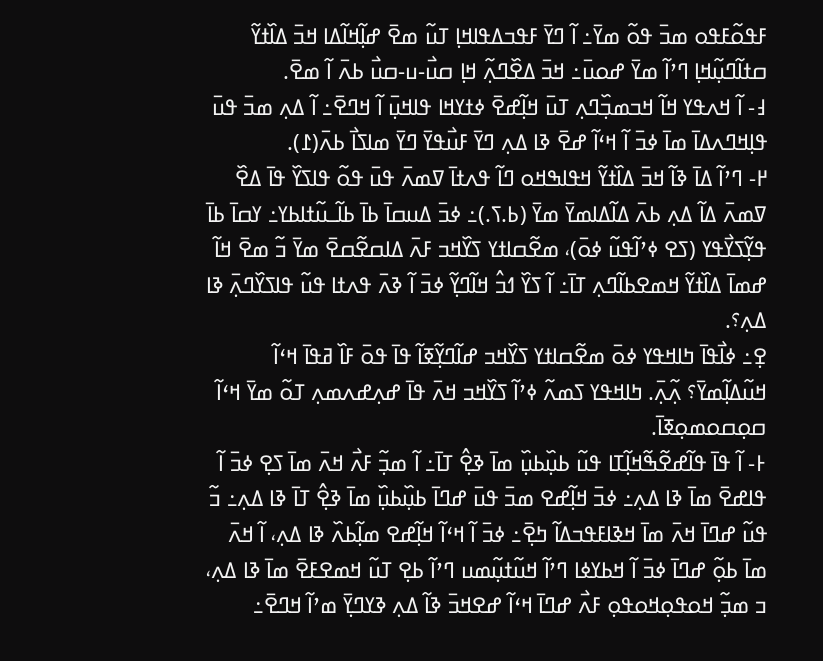ߓߟߋ߬ߓߟߋ ߘߏ߫ ߟߋ߬ ߘߌ߫߸ ߊ߬ ߣߌ߫ ߓߟߏߡߟߊߞߊ߲ ߠߎ߬ ߘߐ߫ ߝߊ߲߬ߞߊ߬ߡߊ ߞߏ߫ ߡߊ߰ߙߌ߬ ߛߙߊ߬ߣߎ߲߬ߞߊ߲ ߣߴߊ߬ ߘߌ߫ ߝߋߎ߫߸ ߞߏ߫ ߡߐ߰ߣߍ߲߬ ߞߊ߲ ߛߎ߯-ߎ-ߛߎ߯ ߕߍ߫ ߊ߬ ߘߐ߫.
߃- ߊ߬ ߞߍߟߌ ߞߊ߬ ߞߏߘߏ߲߰ߣߍ߲ ߠߎ߫ ߞߊ߲߬ߝߐ߫ ߦߙߌߞߊ ߟߊߞߎ߲߫ ߊ߬ ߞߣߐ߫߸ ߊ߬ ߡߍ߲ ߘߏ߫ ߟߎ߫ ߟߊ߲ߞߣߍߡߊ߫ ߘߊ߫ ߦߏ߫ ߊ߬ ߞߵߊ߬ ߝߐ߫ ߢߊ ߡߍ߲ ߣߌ߫ ߓߎ߯ߟߌ߫ ߣߌ߫ ߘߊߖߊ߯ ߕߍ߫(߁).
߂- ߣߴߊ߬ ߡߊ߫ ߢߊ߬ ߞߏ߫ ߡߊ߰ߙߌ߬ ߞߟߊߒߞߋ ߣߊ߬ ߟߍߙߊ߫ ߜߘߍ߫ ߟߎ߫ ߟߋ߬ ߟߊߖߌ߰ ߟߊ߫ ߡߐ߰ ߜߘߍ߫ ߡߊ߬ ߡߍ߲ ߕߍ߫ ߡߊ߬ߡߊߘߌ߫ ߘߌ߫ (ߕ.ߖ.)߸ ߦߏ߫ ߡߎߛߊ߫ ߕߊ߫ ߕߊ߬ߺߎ߬ߙߊߕߌ߸ ߌߛߊ߫ ߕߊ߫ ߟߌ߲߬ߖߌ߯ߟߌ (ߖߐ ߦߴߊ߬ߟߎ߬ ߦߋ߫)، ߘߐ߬ߛߊߙߌ ߖߌ߰ߞߏ ߓߍ߫ ߡߊߛߐ߬ߛߐ߫ ߘߌ߫ ߏ߬ ߘߐ߫ ߞߊ߬ ߝߘߊ߫ ߡߊ߰ߙߌ߬ ߞߘߐߕߊ߬ߣߍ߲ ߠߊ߫߸ ߊ߬ ߖߌ߰ ߗߏ߮ ߞߊ߬ߣߌ߲߬ ߦߏ߫ ߊ߬ ߢߍ߫ ߟߍߙߊ ߟߎ߬ ߟߊߖߌ߰ߣߍ߲߫ ߢߊ ߡߍ߲؟.
ߐ߲߸ ߦߊ߯ߟߊ߫ ߤߊߞߟߌ ߦߋ߫ ߘߐ߬ߛߊߙߌ ߖߌ߰ߞߏ ߝߊ߬ߣߌ߲߬ߧߊ߬ ߟߊ߫ ߟߋ߫ ߓߊ߰ ߥߟߊ߫ ߞߵߊ߬ ߞߎ߬ߡߊ߲߬ߘߌ߫؟ ߍ߲߬ߍ߲߫. ߤߊߞߟߌ ߖߘߍ߬ ߦߴߊ߬ ߖߌ߰ߞߏ ߞߍ߫ ߟߊ߫ ߝߍ߲ߝߍߘߍ߲ ߠߋ߬ ߘߌ߫ ߞߵߊ߬ ߛߋ߲ߛߋߘߋ߲ߧߊ߫.
߅- ߊ߬ ߟߊ߫ ߟߊ߬ߝߐ߬ߒ߬ߞߊ߲߬ߠߊ ߟߎ߬ ߕߎ߲߰ߕߎ߲߰ ߘߊ߫ ߢߐ߲߮ ߠߊ߫߸ ߊ߬ ߘߏ߲߬ ߓߍ߯ ߞߍ߫ ߘߊ߫ ߖߐ߲ ߦߏ߫ ߊ߬ ߟߊߝߐ߫ ߘߊ߫ ߢߊ ߡߍ߲߸ ߦߏ߫ ߞߊ߲߬ߝߐ ߘߏ߫ ߟߎ߫ ߝߣߊ߫ ߕߎ߲߰ߕߎ߲߰ ߘߊ߫ ߢߐ߲߮ ߠߊ߫ ߢߊ ߡߍ߲߸ ߏ߬ ߟߎ߬ ߝߣߊ߫ ߞߍ߫ ߘߊ߫ ߞߢߊߓߟߏߡߊ߬ ߤߐ߲߫߸ ߦߏ߫ ߊ߬ ߞߵߊ߬ ߞߊ߲߬ߝߐ ߘߊ߲߬ߕߍ߰ ߢߊ ߡߍ߲، ߊ߬ ߞߍ߫ ߘߊ߫ ߕߋ߲߬ ߝߣߊ߫ ߦߏ߫ ߊ߬ ߞߕߌߦߊ ߣߴߊ߬ ߞߎ߬ߙߎ߲߬ߘߎ ߣߴߊ߬ ߕߐ߲ ߠߎ߬ ߞߘߐߓߐ߫ ߘߊ߫ ߢߊ ߡߍ߲، ߏ ߘߏ߲߬ ߞߋߟߋ߲ߞߋߟߋ߲ ߓߍ߯ ߝߣߊ߫ ߞߵߊ߬ ߝߐߞߏ߫ ߢߊ߬ ߡߍ߲ ߢߌߣߌ߲߫ ߘߴߊ߬ ߞߣߐ߫߸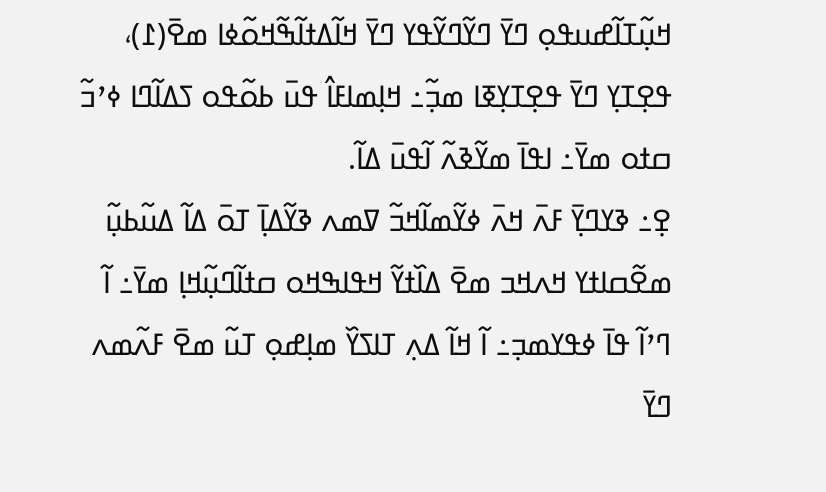ߞߎ߲߬ߠߊ߬ߝߎߟߋ߲ ߣߌ߫ ߣߌ߬ߣߌ߬ߟߌ ߣߌ߫ ߞߊ߬ߡߙߊ߬ߒ߬ߞߋ߬ߦߊ ߘߐ߫(߁)، ߟߐ߲ߠߌ߲ ߣߌ߫ ߟߐ߲ߠߌ߲ߧߊ ߘߏ߲߬߸ ߞߊ߲ߘߊߓߊ߮ ߟߎ߫ ߕߋ߬ߟߋ ߖߡߊ߬ߣߊ ߦߴߏ߬ ߛߙߋ ߘߌ߫߸ ߊߟߊ߫ ߘߌ߬ߢߍ߬ ߊ߬ߟߎ߫ ߡߊ߬.
ߐ߲߸ ߢߌߣߌ߲߫ ߓߍ߫ ߞߍ߫ ߦߌ߬ߘߊ߬ߞߏ߬ ߜߘߍ ߢߌ߬ߡߊ߲߫ ߠߋ߫ ߡߊ߬ ߡߎ߬ߕߎ߲߬ ߘߐ߬ߛߊߙߌ ߞߍߞߏ ߘߐ߫ ߡߊ߰ߙߌ߬ ߞߟߊߒߞߋ ߛߙߊ߬ߣߎ߲߬ߞߊ߲ ߘߌ߫߸ ߊ߬ ߣߴߊ߬ ߟߊ߫ ߦߟߌߘߏ߲߸ ߊ߬ ߞߊ߬ ߡߍ߲ ߠߊߖߌ߰ ߘߊ߲ߝߋ߲ ߠߎ߬ ߘߐ߫ ߓߍ߬ߘߍ ߣߌ߫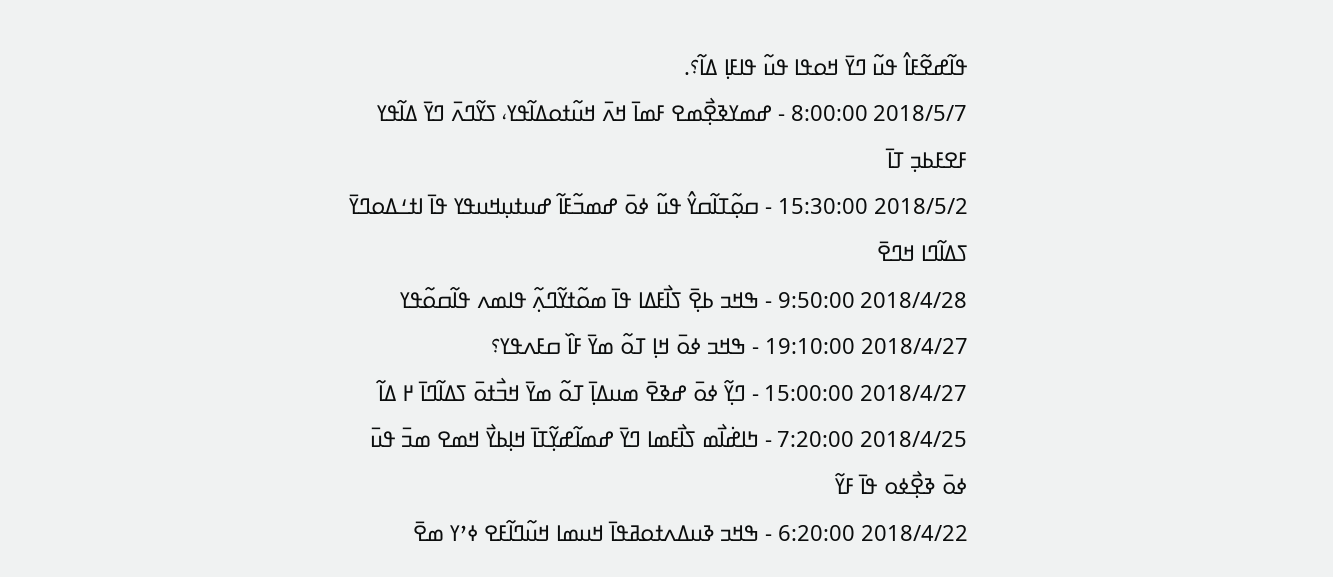ߟߊ߬ߝߐ߬ߓߊ߮ ߟߎ߬ ߣߌ߫ ߞߋߟߊ ߟߎ߬ ߟߊߓߊ߲ ߡߊ߬؟.
2018/5/7 8:00:00 - ߝߘߌߢߐ߲߯ߘߐ ߓߘߊ߫ ߞߍ߫ ߞߎ߬ߙߋߡߊ߬ߟߌ، ߖߌ߬ߣߍ߫ ߣߌ߫ ߡߊ߬ߟߌ ߓߐߓߕߏ߲ ߠߊ߫
2018/5/2 15:30:00 - ߛߋ߲߬ߠߊ߬ߛߌ߮ ߟߎ߬ ߦߋ߫ ߝߘߏ߬ߓߊ߬ ߝߎߙߎ߲ߞߎߟߌ ߟߊ߫ ߊߙߑߡߋߣߌ߫ ߖߡߊ߬ߣߊ ߞߣߐ߫
2018/4/28 9:50:00 - ߒߞߏ ߕߐ߲߫ ߖߊ߯ߓߡߊ ߟߊ߫ ߘߋ߬ߙߌ߬ߣߍ߲߬ ߟߊߘߍ ߟߊ߬ߛߋ߬ߟߌ
2018/4/27 19:10:00 - ߒߞߏ ߦߋ߫ ߞߊ߲ ߠߋ߬ ߘߌ߫ ߓߊ߰ ߛߓߍߟߌ؟
2018/4/27 15:00:00 - ߣߌ߲߬ ߦߋ߫ ߝߢߐ߫ ߘߎߡߊ߲߫ ߠߋ߬ ߘߌ߫ ߞߏ߯ߙߋ߫ ߖߡߊ߬ߣߊ߫ ߂ ߡߊ߬
2018/4/25 7:20:00 - ߤߊߝ߭ߊ߯ߘ ߖߊ߯ߓߘߊ ߣߌ߫ ߝߘߊ߬ߝߌ߲߬ߠߊ߫ ߞߊ߲ߕߌ߯ ߞߘߐ ߘߏ߫ ߟߎ߫ ߦߋ߫ ߢߐ߲߯ߦߋ ߟߊ߫ ߓߌ߬
2018/4/22 6:20:00 - ߒߞߏ ߢߎߡߍߙߋߥߟߊ߫ ߞߎߘߊ ߞߎ߬ߣߊ߬ߓߐ ߦߴߌ ߘߐ߫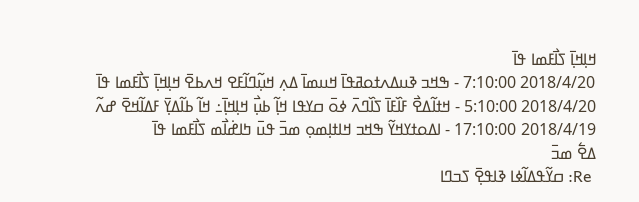ߞߊ߲ߞߊ߲߫ ߖߊ߯ߓߘߊ ߟߊ߫
2018/4/20 7:10:00 - ߒߞߏ ߢߎߡߍߙߋߥߟߊ߫ ߞߎߘߊ߫ ߡߍ߲ ߞߎ߲߬ߣߊ߬ߓߐ ߞߍߕߐ߫ ߞߊ߲ߞߊ߲߫ ߖߊ߯ߓߘߊ ߟߊ߫
2018/4/20 5:10:00 - ߞߙߊ߬ߡߐ߯ ߓߊ߰ߓߊ߫ ߖߊ߰ߣߍ߫ ߦߋ߫ ߛߌߟߊ ߞߊ߲߬ ߕߎ߲߯ ߞߊ߲ߞߊ߲߫߸ ߞߊ߬ ߕߊ߬ߡߌ߲߫ ߓߡߊ߬ߞߐ߫ ߝߍ߬
2018/4/19 17:10:00 - ߊߡߋߙߌߞߌ߬ ߒߞߏ ߞߊߙߊ߲ߘߋ߲ ߘߏ߫ ߟߎ߫ ߤߊߝ߭ߊ߯ߘ ߖߊ߯ߓߘߊ ߟߊ߫
ߡߐ߱ ߘߏ߫
 Re: ߛߌ߬ߟߡߊ߬ߦߊ ߢߊߟߐ߲߫ ߖߏߣߊ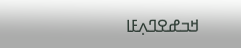ߞߏߝߐߣߍ߲ߓߊ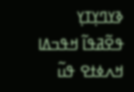ߢߌߣߌ߲ߠߌ߲
ߟߐ߬ߥߟߊ߬ ߞߟߏߡߊ
ߞߍߦߙߐ ߟߎ߬